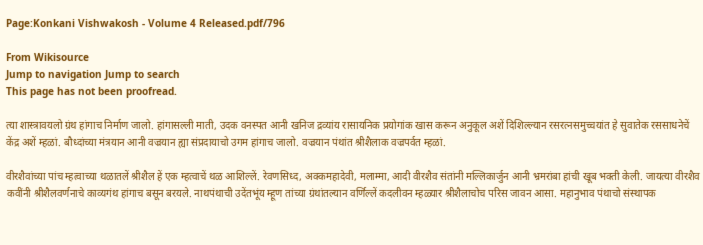Page:Konkani Vishwakosh - Volume 4 Released.pdf/796

From Wikisource
Jump to navigation Jump to search
This page has not been proofread.

त्या शास्त्रावयलो ग्रंथ हांगाच निर्माण जालो. हांगासल्ली माती, उदक वनस्पत आनी खनिज द्रव्यांय रासायनिक प्रयोगांक खास करून अनुकूल अशें दिशिल्ल्यान रसरत्नसमुच्चयांत हे सुवातेक रससाधनेचें केंद्र अशें म्हळां. बौध्दांच्या मंत्रयान आनी वज्रयान ह्या संप्रदायाचो उगम हांगाच जालो. वज्रयान पंथांत श्रीशैलाक वज्रपर्वत म्हळां.

वीरशैवांच्या पांच म्हत्वाच्या थळातलें श्रीशैल हें एक म्हत्वाचें थळ आशिल्लें. रेवणसिध्द, अक्कमहादेवी, मलाम्मा, आदी वीरशैव संतांनी मल्लिकार्जुन आनी भ्रमरांबा हांची खूब भक्ती केली. जायत्या वीरशैव कवींनी श्रीशैलवर्णनाचे काव्यगंथ हांगाच बसून बरयले. नाथपंथाची उदेंतभूंय म्हूण तांच्या ग्रंथांतल्यान वर्णिल्लें कदलीवन म्हळ्यार श्रीशैलाचोच परिस जावन आसा. महानुभाव पंथाचो संस्थापक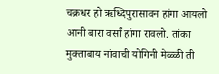चक्रधर हो ऋध्दिपुरासावन हांगा आयलो आनी बारा वर्सां हांगा रावलो. तांका मुक्ताबाय नांवाची योगिनी मेळ्ळी ती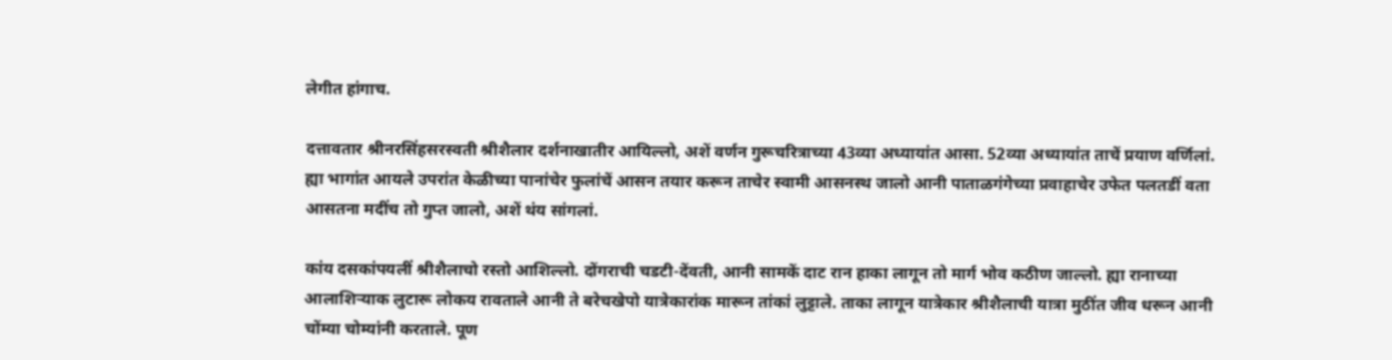लेगीत हांगाच.

दत्तावतार श्रीनरसिंहसरस्वती श्रीशैलार दर्शनाखातीर आयिल्लो, अशें वर्णन गुरूचरित्राच्या 43व्या अध्यायांत आसा. 52व्या अध्यायांत ताचें प्रयाण वर्णिलां. ह्या भागांत आयले उपरांत केळीच्या पानांचेर फुलांचें आसन तयार करून ताचेर स्वामी आसनस्थ जालो आनी पाताळगंगेच्या प्रवाहाचेर उफेत पलतडीं वता आसतना मदींच तो गुप्त जालो, अशें थंय सांगलां.

कांय दसकांपयलीं श्रीशैलाचो रस्तो आशिल्लो. दोंगराची चडटी-देंवती, आनी सामकें दाट रान हाका लागून तो मार्ग भोव कठीण जाल्लो. ह्या रानाच्या आलाशिऱ्याक लुटारू लोकय रावताले आनी ते बरेचखेपो यात्रेकारांक मारून तांकां लुट्टाले. ताका लागून यात्रेकार श्रीशैलाची यात्रा मुठींत जीव धरून आनी चोंम्या चोम्यांनी करताले. पूण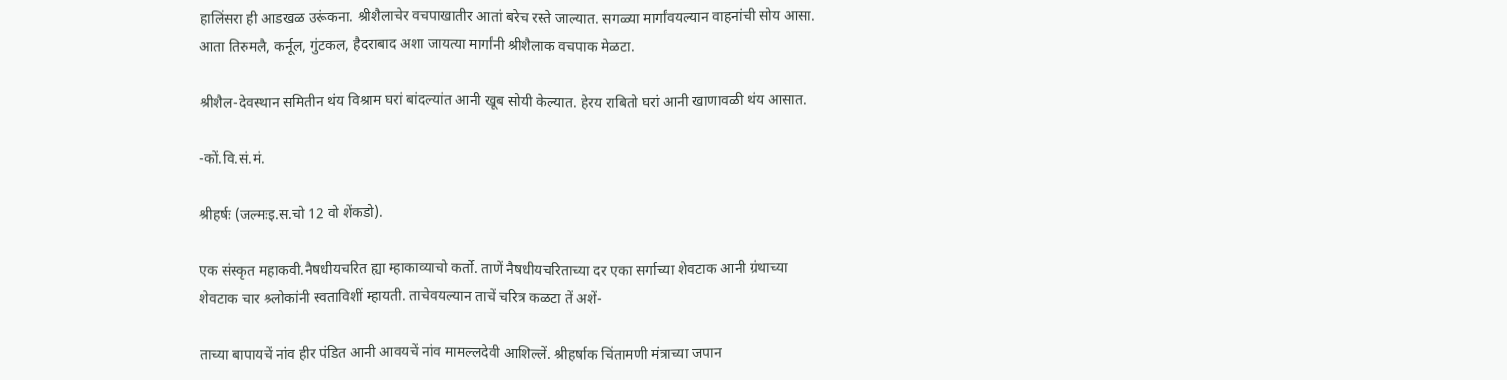हालिंसरा ही आडखळ उरूंकना. श्रीशैलाचेर वचपाखातीर आतां बरेच रस्ते जाल्यात. सगळ्या मार्गांवयल्यान वाहनांची सोय आसा. आता तिरुमलै, कर्नूल, गुंटकल, हैदराबाद अशा जायत्या मार्गांनी श्रीशैलाक वचपाक मेळटा.

श्रीशैल-देवस्थान समितीन थंय विश्राम घरां बांदल्यांत आनी खूब सोयी केल्यात. हेरय राबितो घरां आनी खाणावळी थंय आसात.

-कों.वि.सं.मं.

श्रीहर्षः (जल्मःइ.स.चो 12 वो शेंकडो).

एक संस्कृत महाकवी.नैषधीयचरित ह्या म्हाकाव्याचो कर्तो. ताणें नैषधीयचरिताच्या दर एका सर्गाच्या शेवटाक आनी ग्रंथाच्या शेवटाक चार श्र्लोकांनी स्वताविशीं म्हायती. ताचेवयल्यान ताचें चरित्र कळटा तें अशें-

ताच्या बापायचें नांव हीर पंडित आनी आवयचें नांव मामल्लदेवी आशिल्लें. श्रीहर्षाक चिंतामणी मंत्राच्या जपान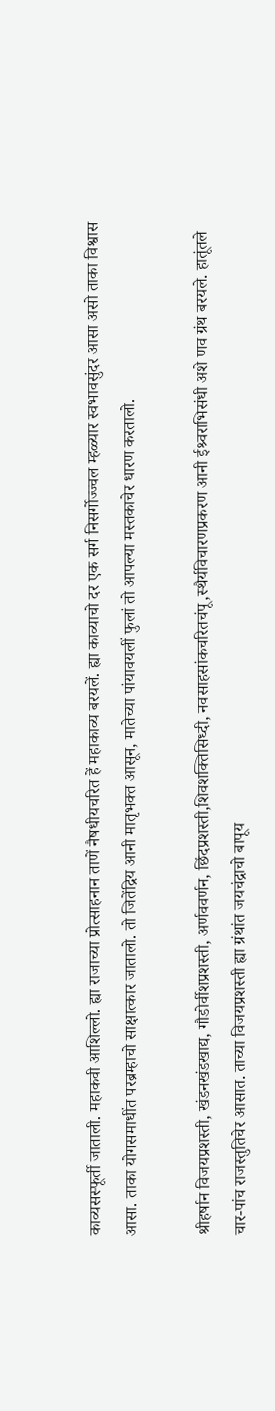काव्यसस्फूर्ती जाताली. महाकवी आशिल्लो. ह्या राजाच्या प्रोत्साहनान ताणें नैषधीयचरित हें महाकाव्य बरयलें. ह्या काव्याचो दर एक सर्ग निसर्गोज्ज्वल म्हळ्यार स्वभावसुंदर आसा असो ताका विश्वास आसा. ताका योगसमाधींत परब्रम्हाचो साक्षात्कार जातालो. तो जितेंद्रिय आनी मातृभक्त आसून, मातेच्या पांयावयलीं फुलां तो आपल्या मस्तकाचेर धारण करतालो.

श्रीहर्षान विजयप्रशस्ती, खंडनखंडखाद्य, गौडोर्वीशप्रशस्ती, अर्णववर्णन, छिंदप्रशस्ती,शिवशक्तिसिध्दी, नवसाहसांकचरितचंपू,स्थैर्यविचारणप्रकरण आनी ईश्र्वराभिसंधी अशे णव ग्रंथ बरयले. हातूंतले चार-पांच राजस्तुतिचेर आसात. ताच्या विजयप्रशस्ती ह्या ग्रंथांत जयचंद्राचो बापूय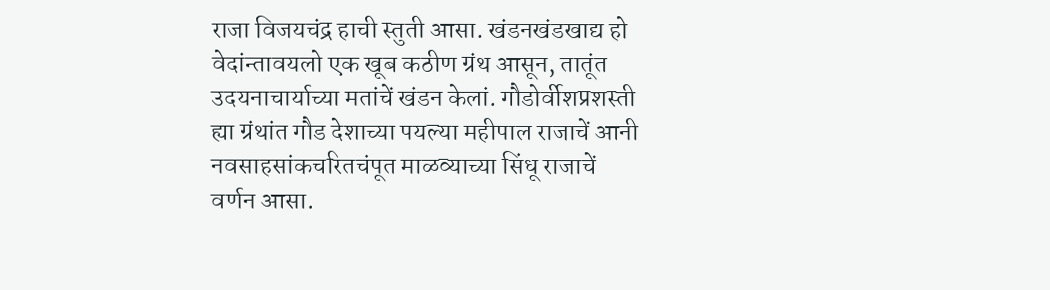राजा विजयचंद्र हाची स्तुती आसा. खंडनखंडखाद्य हो वेदांन्तावयलो एक खूब कठीण ग्रंथ आसून, तातूंत उदयनाचार्याच्या मतांचें खंडन केलां. गौडोर्वीशप्रशस्ती ह्या ग्रंथांत गौड देशाच्या पयल्या महीपाल राजाचें आनी नवसाहसांकचरितचंपूत माळव्याच्या सिंधू राजाचें वर्णन आसा.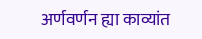अर्णवर्णन ह्या काव्यांत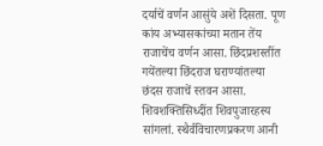दर्याचें वर्णन आसुंये अशें दिसता. पूण कांय अभ्यासकांच्या मतान तेंय राजाचेंच वर्णन आसा. छिंदप्रशस्तींत गयेंतल्या छिंदराज घराण्यांतल्या छंदस राजाचें स्तवन आसा. शिवशक्तिसिध्दींत शिवपुजारहस्य सांगलां. स्थैर्वविचारणप्रकरण आनी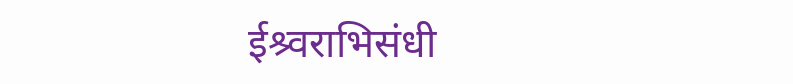ईश्र्वराभिसंधी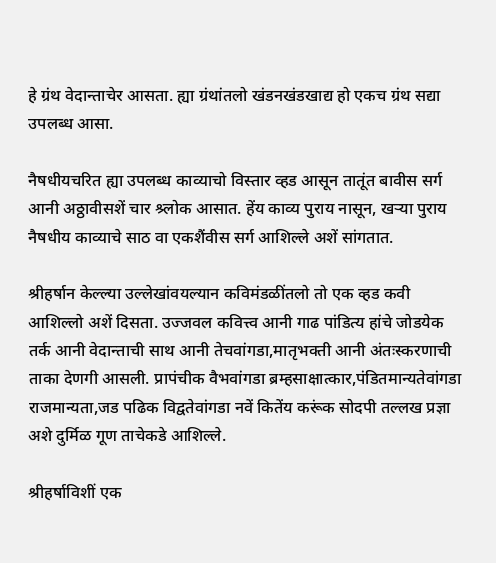हे ग्रंथ वेदान्ताचेर आसता. ह्या ग्रंथांतलो खंडनखंडखाद्य हो एकच ग्रंथ सद्या उपलब्ध आसा.

नैषधीयचरित ह्या उपलब्ध काव्याचो विस्तार व्हड आसून तातूंत बावीस सर्ग आनी अठ्ठावीसशें चार श्र्लोक आसात. हेंय काव्य पुराय नासून, खऱ्या पुराय नैषधीय काव्याचे साठ वा एकशैंवीस सर्ग आशिल्ले अशें सांगतात.

श्रीहर्षान केल्ल्या उल्लेखांवयल्यान कविमंडळींतलो तो एक व्हड कवी आशिल्लो अशें दिसता. उज्जवल कवित्त्व आनी गाढ पांडित्य हांचे जोडयेक तर्क आनी वेदान्ताची साथ आनी तेचवांगडा,मातृभक्ती आनी अंतःस्करणाची ताका देणगी आसली. प्रापंचीक वैभवांगडा ब्रम्हसाक्षात्कार,पंडितमान्यतेवांगडा राजमान्यता,जड पढिक विद्वतेवांगडा नवें कितेंय करूंक सोदपी तल्लख प्रज्ञा अशे दुर्मिळ गूण ताचेकडे आशिल्ले.

श्रीहर्षाविशीं एक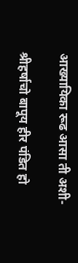आख्यायिका रूढ आसा ती अशी-

श्रीहर्षाचो बापूय हीर पंडित हो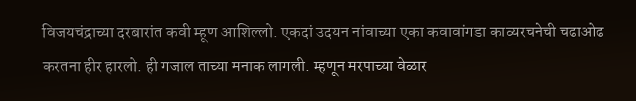विजयचंद्राच्या दरबारांत कवी म्हूण आशिल्लो. एकदां उदयन नांवाच्या एका कवावांगडा काव्यरचनेची चढाओढ करतना हीर हारलो. ही गजाल ताच्या मनाक लागली. म्हणून मरपाच्या वेळार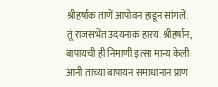श्रीहर्षाक ताणें आपोवन हाडून सांगलें. तूं राजसभेंत उदयनाक हारय. श्रीहर्षान, बापायची ही निमाणी इत्सा मान्य केली आनी ताच्या बापायन समाधानान प्राण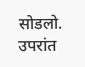सोडलो. उपरांत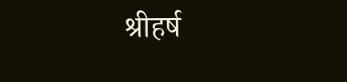श्रीहर्ष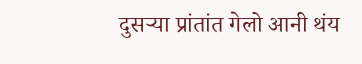दुसऱ्या प्रांतांत गेलो आनी थंय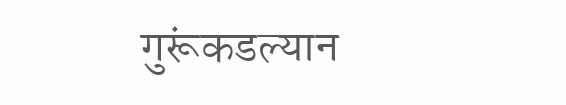गुरूंकडल्यान